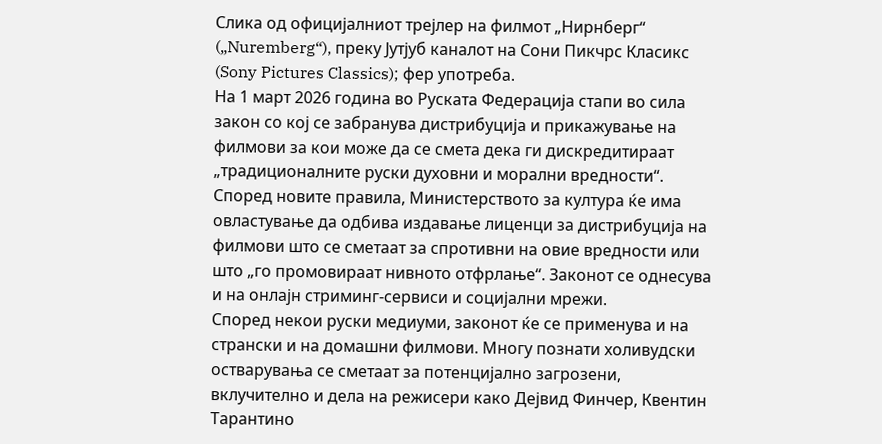Слика од официјалниот трејлер на филмот „Нирнберг“ („Nuremberg“), преку Јутјуб каналот на Сони Пикчрс Класикс (Sony Pictures Classics); фер употреба.
На 1 март 2026 година во Руската Федерација стапи во сила закон со кој се забранува дистрибуција и прикажување на филмови за кои може да се смета дека ги дискредитираат „традиционалните руски духовни и морални вредности“. Според новите правила, Министерството за култура ќе има овластување да одбива издавање лиценци за дистрибуција на филмови што се сметаат за спротивни на овие вредности или што „го промовираат нивното отфрлање“. Законот се однесува и на онлајн стриминг-сервиси и социјални мрежи.
Според некои руски медиуми, законот ќе се применува и на странски и на домашни филмови. Многу познати холивудски остварувања се сметаат за потенцијално загрозени, вклучително и дела на режисери како Дејвид Финчер, Квентин Тарантино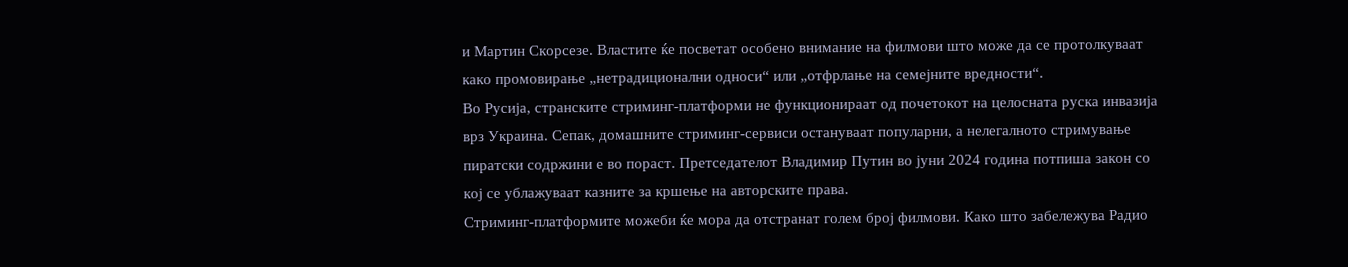и Мартин Скорсезе. Властите ќе посветат особено внимание на филмови што може да се протолкуваат како промовирање „нетрадиционални односи“ или „отфрлање на семејните вредности“.
Во Русија, странските стриминг-платформи не функционираат од почетокот на целосната руска инвазија врз Украина. Сепак, домашните стриминг-сервиси остануваат популарни, а нелегалното стримување пиратски содржини е во пораст. Претседателот Владимир Путин во јуни 2024 година потпиша закон со кој се ублажуваат казните за кршење на авторските права.
Стриминг-платформите можеби ќе мора да отстранат голем број филмови. Како што забележува Радио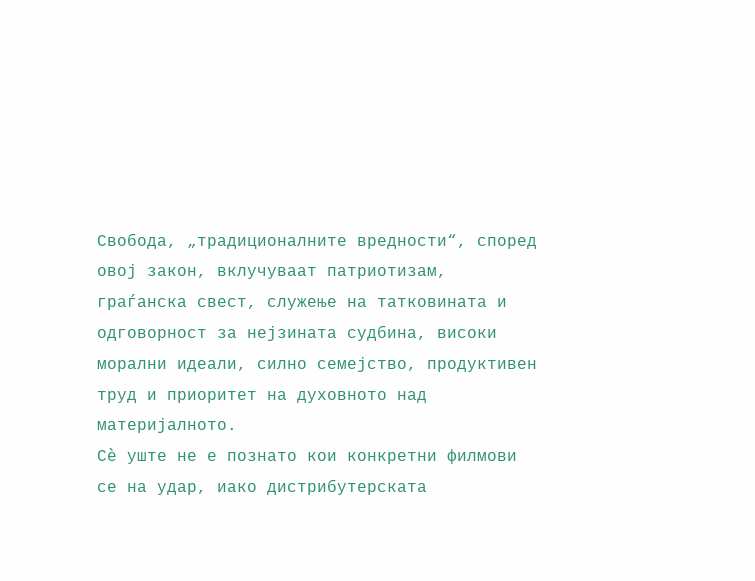Свобода, „традиционалните вредности“, според овој закон, вклучуваат патриотизам, граѓанска свест, служење на татковината и одговорност за нејзината судбина, високи морални идеали, силно семејство, продуктивен труд и приоритет на духовното над материјалното.
Сè уште не е познато кои конкретни филмови се на удар, иако дистрибутерската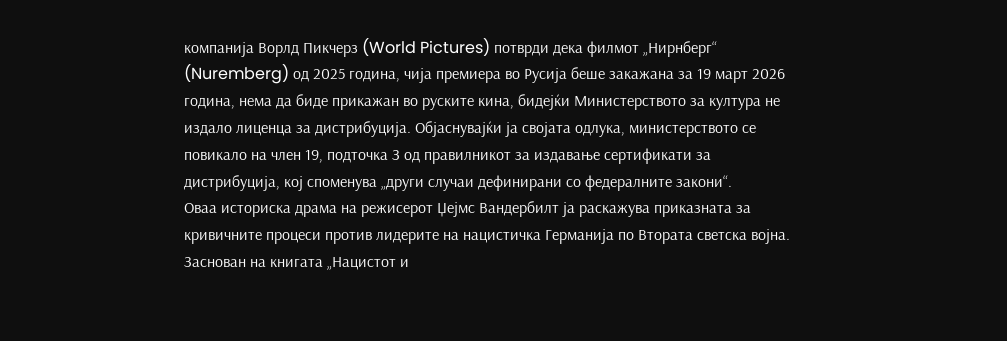компанија Ворлд Пикчерз (World Pictures) потврди дека филмот „Нирнберг“ (Nuremberg) од 2025 година, чија премиера во Русија беше закажана за 19 март 2026 година, нема да биде прикажан во руските кина, бидејќи Министерството за култура не издало лиценца за дистрибуција. Објаснувајќи ја својата одлука, министерството се повикало на член 19, подточка З од правилникот за издавање сертификати за дистрибуција, кој споменува „други случаи дефинирани со федералните закони“.
Оваа историска драма на режисерот Џејмс Вандербилт ја раскажува приказната за кривичните процеси против лидерите на нацистичка Германија по Втората светска војна. Заснован на книгата „Нацистот и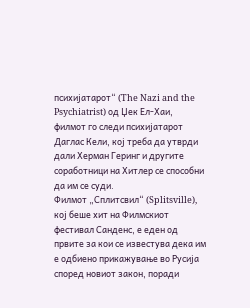психијатарот“ (The Nazi and the Psychiatrist) од Џек Ел-Хаи, филмот го следи психијатарот Даглас Кели, кој треба да утврди дали Херман Геринг и другите соработници на Хитлер се способни да им се суди.
Филмот „Сплитсвил“ (Splitsville), кој беше хит на Филмскиот фестивал Санденс, е еден од првите за кои се известува дека им е одбиено прикажување во Русија според новиот закон, поради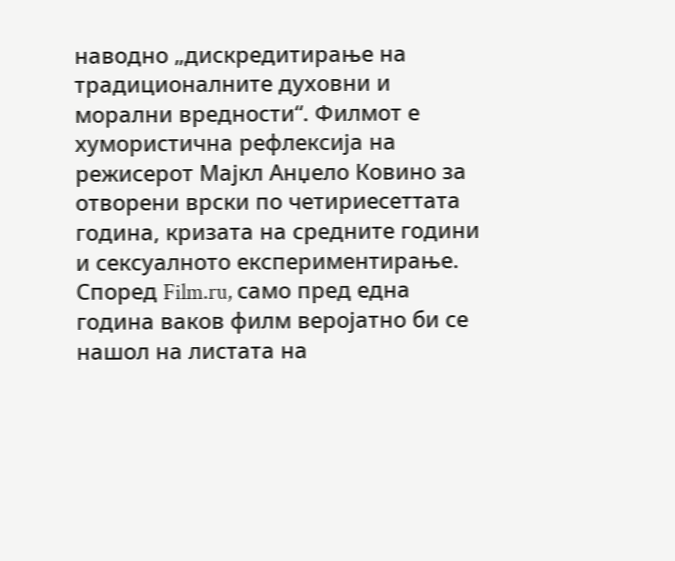наводно „дискредитирање на традиционалните духовни и морални вредности“. Филмот е хумористична рефлексија на режисерот Мајкл Анџело Ковино за отворени врски по четириесеттата година, кризата на средните години и сексуалното експериментирање. Според Film.ru, само пред една година ваков филм веројатно би се нашол на листата на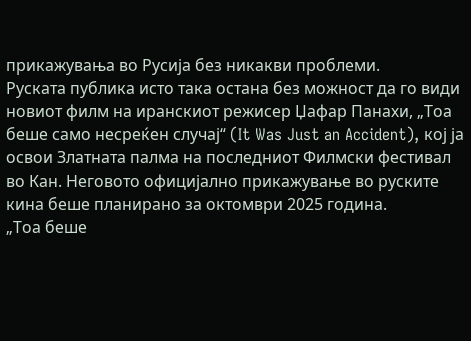прикажувања во Русија без никакви проблеми.
Руската публика исто така остана без можност да го види новиот филм на иранскиот режисер Џафар Панахи, „Тоа беше само несреќен случај“ (It Was Just an Accident), кој ја освои Златната палма на последниот Филмски фестивал во Кан. Неговото официјално прикажување во руските кина беше планирано за октомври 2025 година.
„Тоа беше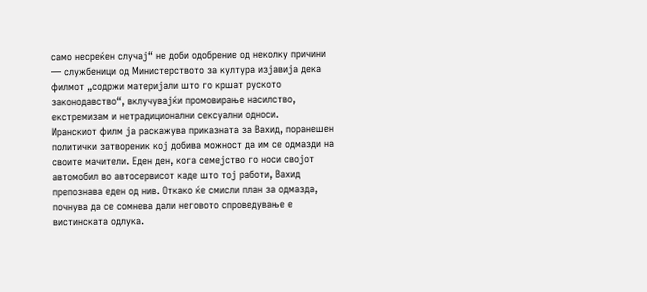само несреќен случај“ не доби одобрение од неколку причини — службеници од Министерството за култура изјавија дека филмот „содржи материјали што го кршат руското законодавство“, вклучувајќи промовирање насилство, екстремизам и нетрадиционални сексуални односи.
Иранскиот филм ја раскажува приказната за Вахид, поранешен политички затвореник кој добива можност да им се одмазди на своите мачители. Еден ден, кога семејство го носи својот автомобил во автосервисот каде што тој работи, Вахид препознава еден од нив. Откако ќе смисли план за одмазда, почнува да се сомнева дали неговото спроведување е вистинската одлука.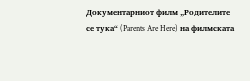Документарниот филм „Родителите се тука“ (Parents Are Here) на филмската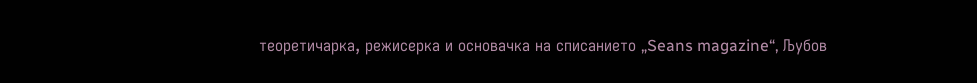теоретичарка, режисерка и основачка на списанието „Seans magazine“, Љубов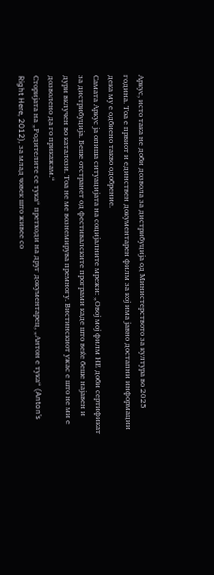Аркус, исто така не доби дозвола за дистрибуција од Министерството за култура во 2025 година. Тоа е првиот и единствен документарен филм за кој има јавно достапни информации дека му е одбиено такво одобрение.
Самата Аркус ја опиша ситуацијата на социјалните мрежи: „Овој мој филм НЕ доби сертификат за дистрибуција. Беше отстранет од фестивалските програми каде што веќе беше најавен и дури вклучен во каталози. Тоа не ме вознемирува премногу. Вистинскиот ужас е што не ми е дозволено да го прикажам.“
Сторијата на „Родителите се тука“ претходи на друг документарец, „Антон е тука“ (Anton’s Right Here, 2012), за млад човек што живее со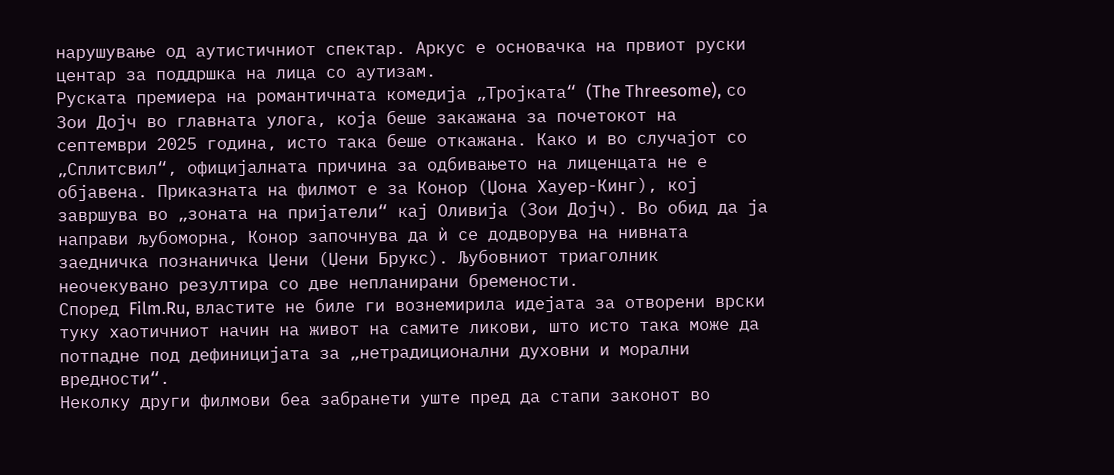нарушување од аутистичниот спектар. Аркус е основачка на првиот руски центар за поддршка на лица со аутизам.
Руската премиера на романтичната комедија „Тројката“ (The Threesome), со Зои Дојч во главната улога, која беше закажана за почетокот на септември 2025 година, исто така беше откажана. Како и во случајот со „Сплитсвил“, официјалната причина за одбивањето на лиценцата не е објавена. Приказната на филмот е за Конор (Џона Хауер-Кинг), кој завршува во „зоната на пријатели“ кај Оливија (Зои Дојч). Во обид да ја направи љубоморна, Конор започнува да ѝ се додворува на нивната заедничка познаничка Џени (Џени Брукс). Љубовниот триаголник неочекувано резултира со две непланирани бремености.
Според Film.Ru, властите не биле ги вознемирила идејата за отворени врски туку хаотичниот начин на живот на самите ликови, што исто така може да потпадне под дефиницијата за „нетрадиционални духовни и морални вредности“.
Неколку други филмови беа забранети уште пред да стапи законот во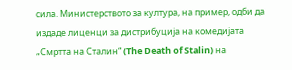сила. Министерството за култура, на пример, одби да издаде лиценци за дистрибуција на комедијата „Смртта на Сталин“ (The Death of Stalin) на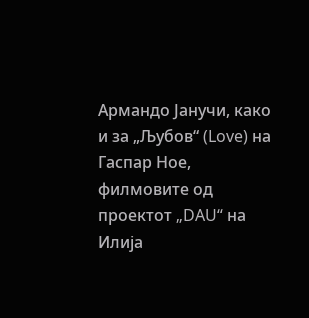Армандо Јанучи, како и за „Љубов“ (Love) на Гаспар Ное, филмовите од проектот „DAU“ на Илија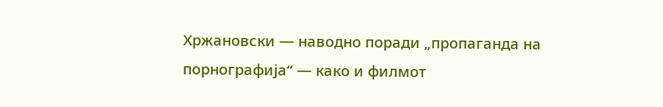Хржановски — наводно поради „пропаганда на порнографија“ — како и филмот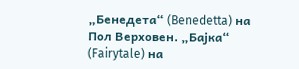„Бенедета“ (Benedetta) на Пол Верховен. „Бајка“ (Fairytale) на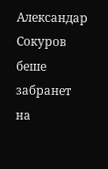Александар Сокуров беше забранет на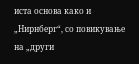иста основа како и „Нирнберг“, со повикување на „други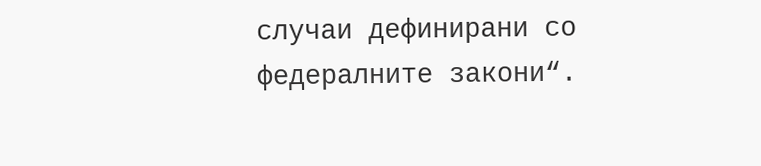случаи дефинирани со федералните закони“.